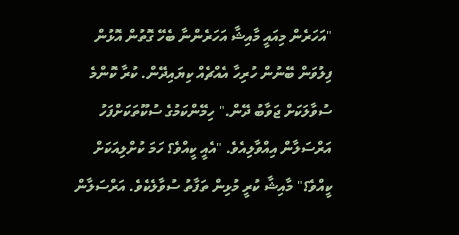"އަހަރެން މިއައީ މާއިޝާ އަހަރެންނާ ބެހޭ ގޮތުން އޮޅުން ފިލުވަން ބޭނުން ހުރިހާ އެއްޗެއް ކިޔައިދޭން. ކުރާ ކޮންމެ ސުވާލަކަށް ޖަވާބު ދޭން." ހިމޭންކަމުގެ ސުކޫތަކަށްފަހު އަރްސަލާން އިއްވާލިއެވެ. "އެއީ ކީއްވެ؟ ހަމަ ކުށްލިއަކަށް ކީއްވެ؟" މާއިޝާ ކުރީ މުޅިން ތަފާތު ސުވާލެކެވެ. އަރްސަލާން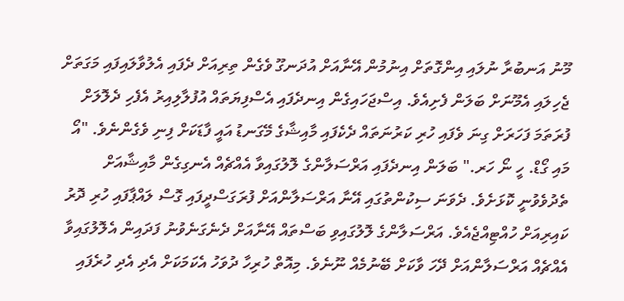މޫނު އަނބުރާ ނުލައި އިންގޮތަށް އިނުމުން އޭނާއަށް އުދަނގޫ ވެގެން ތިރިއަށް ދެފައި އެލުވާލައިފައި މަގަތަށް ޖެހިލައި އެމޫނަށް ބަލަން ފެށިއެވެ. އިސްޖަހައިގެން އިނދެފައި އެސްފިޔަތައް އުފުލާލިއިރު އެފެހި ދެލޮލަށް ފުރަތަމަ ފަހަރަށް ގިނަ ވެފައި ހުރި ކަރުނަތައް ދެކެފައި މާއިޝާގެ މޭގަނޑު އައީ ފާޑަކަށް ފިނި ވެގެންނެވެ. "އޯ މައި ގޯޑް. ހީ ނޯ ހަރ." ބަލަން އިނދެފައި އަރްސަލާންގެ ލޮލުގައިވާ އެއްޗެއް އެނގިގެން މާއިޝާއަށް ތެދުވެވުނީ ކޮޅަށެވެ. ދެވަނަ ސިކުންތުގައި އޭނާ އަރްސަލާންއަށް ފުރަގަސްދީފައި ގޮސް ލައްޕާފައި ހުރި ދޮރު ކައިރިއަށް ހުއްޓިއްޖެއެވެ. އަރްސަލާންގެ ލޮލުގައިވި ބަސްތައް އޭނާއަށް ދެނެގަނެވުނު ފަދައިން އެލޮލުގައިވާ އެއްޗެއް އަރްސަލާންއަށް ދޭހަ ވާކަށް ބޭނުމެއް ނޫނެވެ. މިއޮތް ހުރިހާ ދުވަހު އެކަމަކަށް އެދި އެދި ހުރެފައި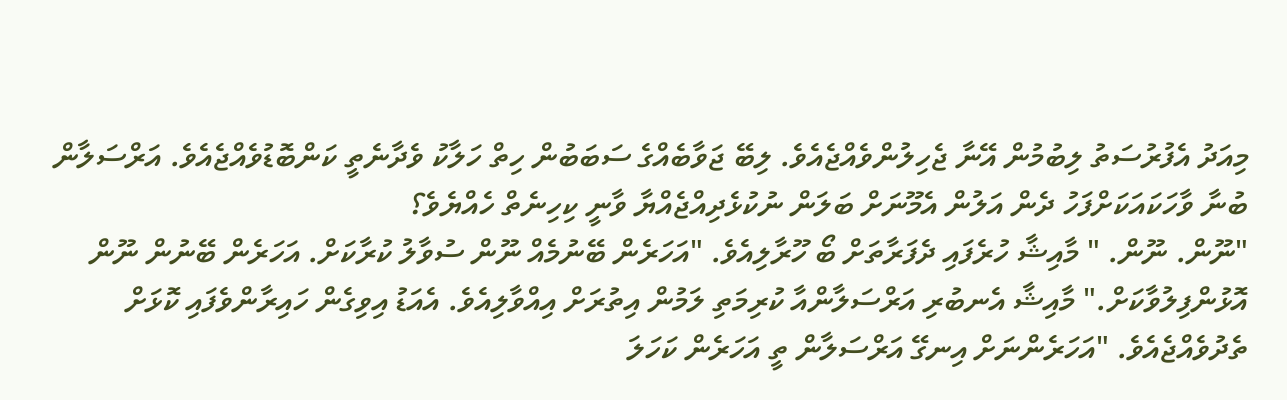މިއަދު އެފުރުސަތު ލިބުމުން އޭނާ ޖެހިލުންވެއްޖެއެވެ. ލިބޭ ޖަވާބެއްގެ ސަބަބުން ހިތް ހަލާކު ވެދާނެތީ ކަންބޮޑުވެއްޖެއެވެ. އަރްސަލާން ބުނާ ވާހަކައަކަށްފަހު ދެން އަލުން އެމޫނަށް ބަލަން ނުކުޅެދިއްޖެއްޔާ ވާނީ ކިހިނެތް ހެއްޔެވެ؟
"ނޫން. ނޫން. " މާއިޝާ ހުރެފައި ދެފަރާތަށް ބޯ ހޫރާލިއެވެ. "އަހަރެން ބޭނުމެއް ނޫން ސުވާލު ކުރާކަށް. އަހަރެން ބޭނުން ނޫން އޮޅުންފިލުވާކަށް." މާއިޝާ އެނބުރި އަރްސަލާންއާ ކުރިމަތި ލަމުން އިތުރަށް އިއްވާލިއެވެ. އެއަޑު އިވިގެން ހައިރާންވެފައި ކޮޅަށް ތެދުވެއްޖެއެވެ. "އަހަރެންނަށް އިނގޭ އަރްސަލާން ތީ އަހަރެން ކަހަލަ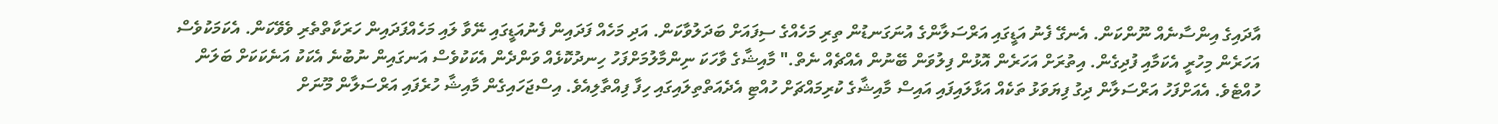އާދައިގެ އިންސާނެއް ނޫންކަން. އެނގޭ ފެނު އަޑީގައި އަރްސަލާންގެ އުނަގަނޑުން ތިރި މަހެއްގެ ސިފައަށް ބަދަލުވާކަން. އަދި މަހެއް ފަދައިން ފެނުއަޑީގައި ނޭވާ ލައި މަހެއްފަދައިން ހަރަކާތްތެރި ވެވޭކަން. އެކަމަކުވެސް އަހަރެން މިހުރީ އެކަމާއި ފުދިގެން. އިތުރަށް އަހަރެން އޮޅުން ފިލުވަން ބޭނުން އެއްޗެއް ނެތް." މާއިޝާގެ ވާހަކަ ނިންމާލުމަށްފަހު ހިނދުކޮޅެއް ވަންދެން އެކަކުވެސް އަނގައިން ނުބުނެ އެކަކު އަނެކަކަށް ބަލަން ހުއްޓެވެ. އެއަށްފަހު އަރްސަލާން ދިގު ފިޔަވަޅު ތަކެއް އަޅާލައިފައި އައިސް މާއިޝާގެ ކުރިމައްޗަށް ހުއްޓި އެދެއަތްތިލައިގައި ހިފާ ފިއްތާލިއެވެ. އިސްޖަހައިގެން މާއިޝާ ހުރެފައި އަރްސަލާން މޫނަށް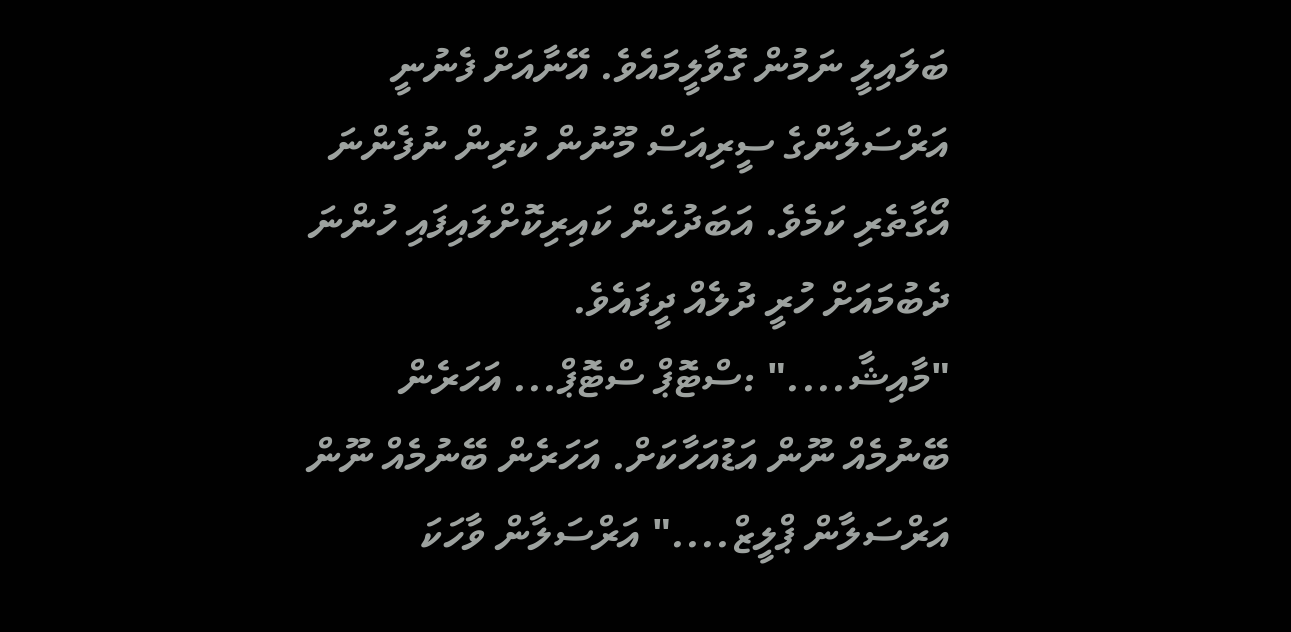ބަލައިލީ ނަމުން ގޮވާލީމައެވެ. އޭނާއަށް ފެނުނީ އަރްސަލާންގެ ސީރިއަސް މޫނުން ކުރިން ނުފެންނަ އޯގާތެރި ކަމެވެ. އަބަދުހެން ކައިރިކޮށްލައިފައި ހުންނަ ދެބުމައަށް ހުރީ ދުލެއް ދީފައެވެ.
"މާއިޝާ...." :ސްޓޮޕް ސްޓޮޕް... އަހަރެން ބޭނުމެއް ނޫން އަޑުއަހާކަށް. އަހަރެން ބޭނުމެއް ނޫން އަރްސަލާން ޕްލީޒް...." އަރްސަލާން ވާހަކަ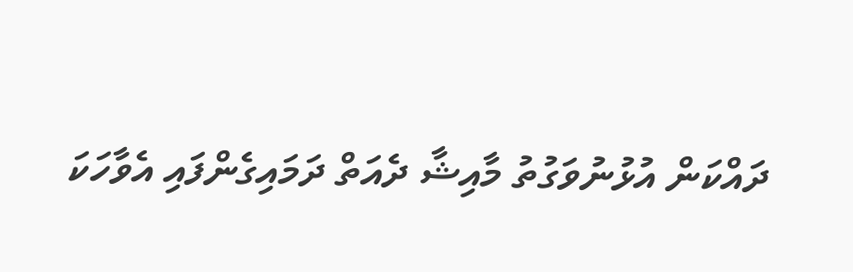ދައްކަން އުޅުނުވަގުތު މާއިޝާ ދެއަތް ދަމައިގެންފައި އެވާހަކަ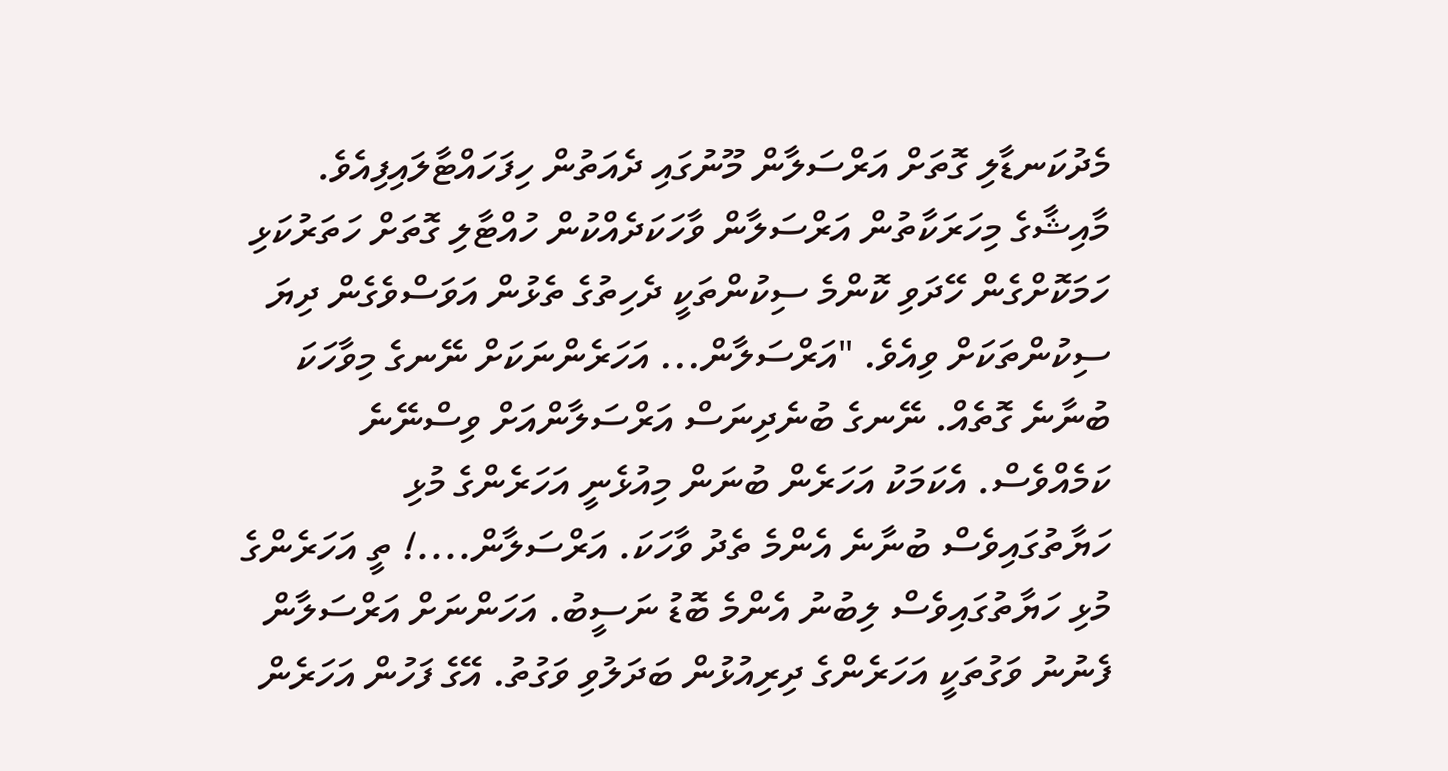މެދުކަނޑާލި ގޮތަށް އަރްސަލާން މޫނުގައި ދެއަތުން ހިފަހައްޓާލައިފިއެވެ. މާއިޝާގެ މިހަރަކާތުން އަރްސަލާން ވާހަކަދެއްކުން ހުއްޓާލި ގޮތަށް ހަތަރުކަޅި ހަމަކޮށްގެން ހޭދަވި ކޮންމެ ސިކުންތަކީ ދެހިތުގެ ތެޅުން އަވަސްވެގެން ދިޔަ ސިކުންތަކަށް ވިއެވެ. "އަރްސަލާން... އަހަރެންނަކަށް ނޭނގެ މިވާހަކަ ބުނާނެ ގޮތެއް. ނޭނގެ ބުނެދިނަސް އަރްސަލާންއަށް ވިސްނޭނެ ކަމެއްވެސް. އެކަމަކު އަހަރެން ބުނަން މިއުޅެނީ އަހަރެންގެ މުޅި ހަޔާތުގައިވެސް ބުނާނެ އެންމެ ތެދު ވާހަކަ. އަރްސަލާން....! ތީ އަހަރެންގެ މުޅި ހަޔާތުގައިވެސް ލިބުނު އެންމެ ބޮޑު ނަސީބު. އަހަންނަށް އަރްސަލާން ފެނުނު ވަގުތަކީ އަހަރެންގެ ދިރިއުޅުން ބަދަލުވި ވަގުތު. އޭގެ ފަހުން އަހަރެން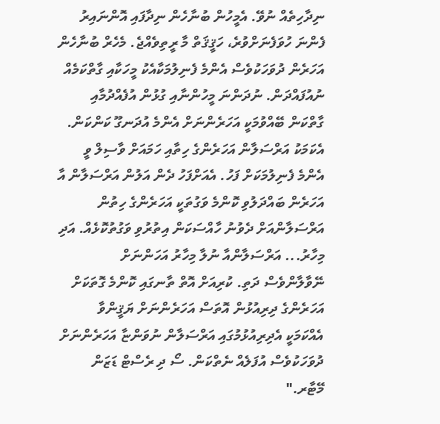ނިދާހިތެއް ނުވޭ. އެމީހުން ބުނާހެން ނިދާފައި އޮންނައިރު ފެންނަ ހުވަފެނަށްވުރެ، ހަޤީޤަތް މާ ރީތިވެއްޖެ. މެހެރް ބުނާހެން އަހަރެން ދުވަހަކުވެސް އެންމެ ފެނިލުމަކާއެކު މީހަކާއި ގާތްކަމެއް ނުއުފައްދަން. ނުދަންނަ މީހުންނާއި ގުޅުން އުފެއްދުމާއި ގާތްކަން ބޭއްވުމަކީ އަހަރެންނަށް އެންމެ އުދަނގޫ ކަންކަން. އެކަމަކު އަރްސަލާން އަހަރެންގެ ހިތާއި ހަމައަށް ވާސިލް ވީ އެންމެ ފެނިލުމަކަށް ފަހު. އެއަށްފަހު ދެން އަލުން އަރްސަލާން އާ އަހަރެން ބައްދަލުވި ކޮންމެ ވަގުތަކީ އަހަރެންގެ ހިތުން އަރްސަލާންއަށް ދެވުނު ހާއްސަކަން އިތުރުވި ވަގުތުކޮޅެއް. އަދި މިހާރު... އަރްސަލާންއާ ނުލާ މިހާރު އަހަންނަށް ނޭވާލާންވެސް ދަތި. ކުރިއަށް އޮތް ތާނގައި ކޮންމެ ގޮތަކަށް އަހަރެންގެ ދިރިއުޅުން އޮތަސް އަހަރެންނަށް ޔަޤީންވާ އެއްކަމަކީ އެދިރިއުޅުމުގައި އަރްސަލާން ނުވަންޏާ އަހަރެންނަށް ދުވަހަކުވެސް އުފަލެއް ނެތްކަން. ސޯ ދި ރެސްޓް ޑަޒަން މޭޓާރ."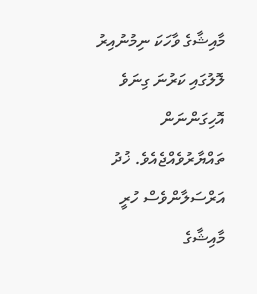މާއިޝާގެ ވާހަކަ ނިމުނުއިރު ލޮލުގައި ކަރުނަ ގިނަވެ އޮހިގަންނަން ތައްޔާރުވެއްޖެއެވެ. ޚުދު އަރްސަލާންވެސް ހުރީ މާއިޝާގެ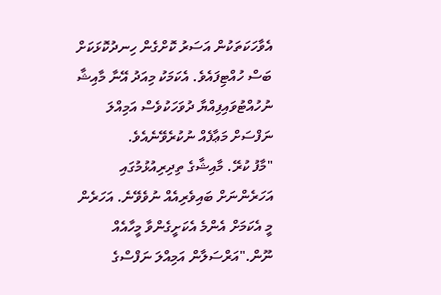އެވާހަކަތަކުން އަސަރު ކޮށްގެން ހިނދުކޮޅަކަށް ބަސް ހުއްޓިފައެވެ. އެކަމަކު މިއަދު އޭނާ މާއިޝާ ނުހުއްޓުވައިފިއްޔާ ދުވަހަކުވެސް އަމިއްލަ ނަފްސަށް މަޢާފެއް ނުކުރެވޭނެއެވެ.
"މާފު ކުރޭ. މާއިޝާގެ ތިދިރިއުޅުމުގައި އަހަރެންނަށް ބައިވެރިއެއް ނުވެވޭނެ. އަހަރެން މީ އެކަމަށް އެންމެ އެކަށީގެންވާ މީހާއެއް ނޫން."އަރްސަލާން އަމިއްލަ ނަފްސްގެ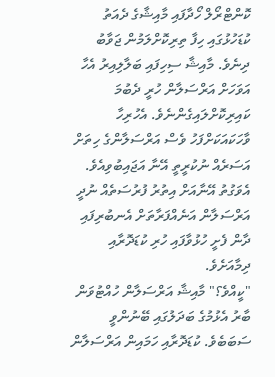ކޮންޓްރޯލް ހޯދާފައި މާއިޝާގެ ދެއަތު ކުޑަހުޅުގައި ހިފާ ތިރިކޮށްލަމުން ޖަވާބު ދިނެވެ. މާއިޝާ ސިހިފައި ބަލާލިއިރު އެހާ އަވަހަށް އަރްސަލާން ހުރީ ދެބުމަ ކައިރިކޮށްލައިގެންނެވެ. އެހުރިހާ ވާހަކައަކަށްފަހު ވެސް އަރްސަލާންގެ ހިތަށް އަސަރެއް ނުކުރީތީ އޭނާ އަޖައިބުވިއެވެ. އެވަގުތު އޭނާއަށް އިތުރު ފުރުސަތެއް ނުދީ އަރްސަލާން އަނެއްފަރާތަށް އެނބުރިފައި ދާން ފެށީ ހުޅުވާފައި ހުރި ކުޑަދޮރާއި ދިމާއަށެވެ.
"ކީއްވެ؟" މާއިޝާ އަރްސަލާން ހުއްޓުވަން ބާރު އެޅުމުގެ ބަދަލުގައި ބޭނުންވީ ސަބަބެވެ. ކުޑަދޮރާއި ހަމައިން އަރްސަލާން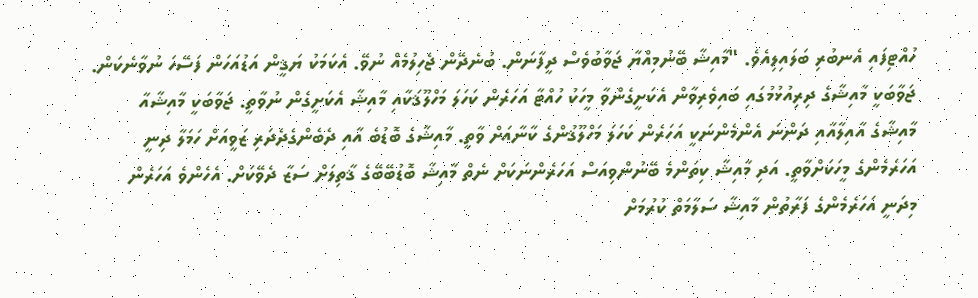ހުއްޓިފައި އެނބުރި ބަލައިލިއެވެ. "މާއިޝާ ބޭނުމިއްޔާ ޖަވާބުވެސް ދީފާނަން. ބުނެދޭން ޖެހިލުމެއް ނުވޭ. އެކަމަކު ޔަޤީން އަޑުއަހަން ފަސޭހަ ނުވާނެކަން. ޖަވާބަކީ މާއިޝާގެ ދިރިއުޅުމުގައި ބައިވެރިވާން އެކަށީގެންވާ މީހަކު ހުއްޓާ އަހަރެން ކަހަލަ މަހްލޫޤަކާއި މާއިޝާ އެކަށީގެން ނުވާތީ. ޖަވާބަކީ މާއިޝާއާ މާއިޝާގެ އާއިލާއާއި ދަންނަ އެންމެންނަކީ އަހަރެން ކަހަލަ މަހްލޫޤުންގެ ކާނާއަށް ވާތީ. މާއިޝާގެ ބޮޑުބެ އާއި ދެބެންގެދެދަރި ޒަވީއަށް ހަމަލާ ދިނީ އަހަރެމެންގެ މީހަކަށްވާތީ. އަދި މާއިޝާ ކިތަންމެ ބޭނުންވިއަސް އަހަރެންނަކަށް ނެތް މާއިޝާ ބޮޑުބޭބޭގެ ޤާތިލަށް ސަޒާ ދެވޭކަށް. އެހެންވެ އަހަރެން މިދަނީ އަހަރެމެންގެ ފަރާތުން މާއިޝާ ސަލާމަތް ކުރުމަށް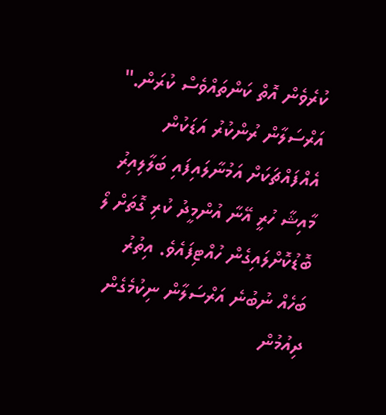ކުރެވެން އޮތް ކަންތައްވެސް ކުރަން." އަރްސަލާން ރުންކުރު އަޑަކުން އެއްފައްޗަކަށް އަމުނާލައިފައި ބަލާލިއިރު މާއިޝާ ހުރީ އޭނާ އުންމީދު ކުރި ގޮތަށް ލޯ ބޮޑުކޮށްލައިގެން ހުއްޓިފައެވެ. އިތުރު ބަހެއް ނުބުނެ އަރްސަލާން ނިކުމެގެން ދިއުމުން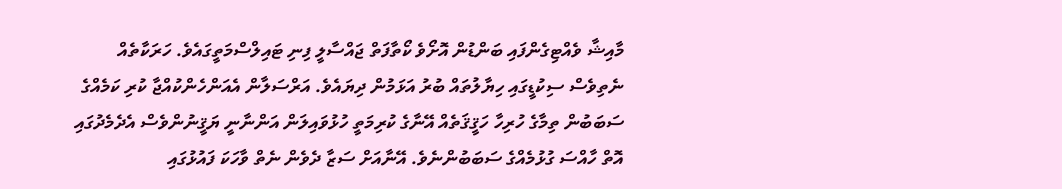މާއިޝާ ވެއްޓިގެންފައި ބަންޑުން އޮށޯވެ ކޯތާފަތް ޖައްސާލީ ފިނި ޓައިލްސްމަތީގައެވެ. ހަރަކާތެއް ނެތިވެސް ސިކުޑީގައި ހިޔާލުތައް ބުރު އަޅަމުން ދިޔައެވެ. އަރްސަލާން އެއަންހެންކުއްޖާ ކުރި ކަމެއްގެ ސަބަބުން ތިމާގެ ހުރިހާ ހަޤީޤަތެއް އޭނާގެ ކުރިމަތީ ހުޅުވައިލަން އަންނާނީ ޔަޤީނުންވެސް އެދެމެދުގައި އޮތް ހާއްސަ ގުޅުމެއްގެ ސަބަބުންނެވެ. އޭނާއަށް ސަޒާ ދެވެން ނެތް ވާހަކަ ފައުޅުގައި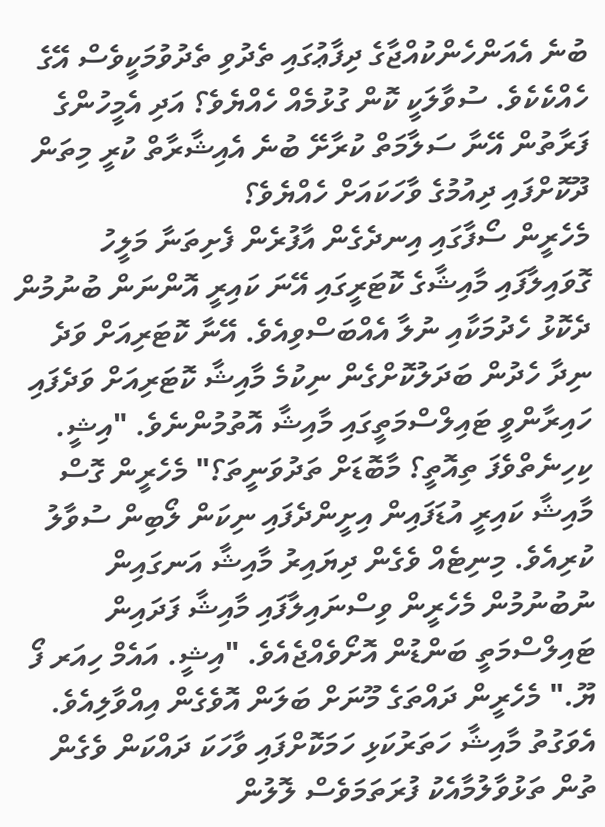ބުނެ އެއަންހެންކުއްޖާގެ ދިފާޢުގައި ތެދުވި ތެދުވުމަކީވެސް އޭގެ ހެއްކެކެވެ. ސުވާލަކީ ކޮން ގުޅުމެއް ހެއްޔެވެ؟ އަދި އެމީހުންގެ ފަރާތުން އޭނާ ސަލާމަތް ކުރާށޭ ބުނެ އެއިޝާރާތް ކުރީ މިތަން ދޫކޮށްފައި ދިއުމުގެ ވާހަކައަށް ހެއްޔެވެ؟
މެހެރީން ސޯފާގައި އިނދެގެން އާފުރެން ފެށިތަނާ މަލީހު ގޮވައިލާފައި މާއިޝާގެ ކޮޓަރީގައި އޭނަ ކައިރީ އޮންނަން ބުނުމުން ދެކޮޅު ހެދުމަކާއި ނުލާ އެއްބަސްވިއެވެ. އޭނާ ކޮޓަރިއަށް ވަދެ ނިދާ ހެދުން ބަދަލުކޮށްގެން ނިކުމެ މާއިޝާ ކޮޓަރިއަށް ވަދެފައި ހައިރާންވީ ޓައިލްސްމަތީގައި މާއިޝާ އޮތުމުންނެވެ. "އިޝީ. ކިހިނެތްވެފަ ތިއޮތީ؟ މާބޮޑަށް ތަދުވަނީތަ؟" މެހެރީން ގޮސް މާއިޝާ ކައިރީ އުޑަފައިން އިށީންދެފައި ނިކަން ލޯބިން ސުވާލު ކުރިއެވެ. މިނިޓެއް ވެގެން ދިޔައިރު މާއިޝާ އަނގައިން ނުބުނުމުން މެހެރީން ވިސްނައިލާފައި މާއިޝާ ފަދައިން ޓައިލްސްމަތީ ބަންޑުން އޮށޯވެއްޖެއެވެ. "އިޝީ. އައެމް ހިއަރ ފޯ ޔޫ." މެހެރީން ދައްތަގެ މޫނަށް ބަލަން އޮވެގެން އިއްވާލިއެވެ. އެވަގުތު މާއިޝާ ހަތަރުކަޅި ހަމަކޮށްފައި ވާހަކަ ދައްކަން ވެގެން ތުން ތަޅުވާލުމާއެކު ފުރަތަމަވެސް ލޮލުން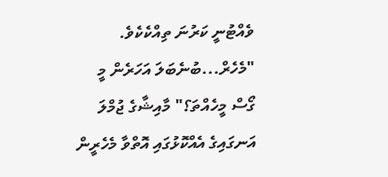ވެއްޓުނީ ކަރުނަ ތިއްކެކެވެ. "މެހެރް...ބުނެބަލަ އަހަރެން މީ ގޯސް މީހެއްތަ؟" މާއިޝާގެ ޖުމްލަ އަނގައިގެ އެއްކޮޅުގައި އޮތްވާ މެހެރީން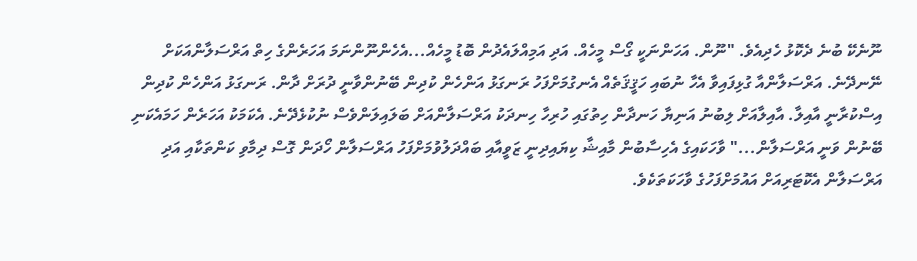ނޫނެކޭ ބުނެ ދެކޮޅު ހެދިއެވެ. "ނޫން. އަހަންނަކީ ގޯސް މީހެއް. އަދި އަމިއްލައެދުން ބޮޑު މީހެއް...އެހެންނޫންނަމަ އަހަރެންގެ ހިތް އަރްސަލާންއަކަށް ނޭނދޭނެ. އަރްސަލާންއާ ގުޅިފައިވާ އެހާ ނުބައި ހަޤީޤަތެއް އެނގުމަށްފަހު ރަނގަޅު އަންހެން ކުދިން ބޭނުންވާނީ ދުރަށް ދާން. ރަނގަޅު އަންހެން ކުދިން އިސްކުރާނީ އާއިލާ. އާއިލާއަށް ލިބުނު އަނިޔާ ހަނދާން ހިތުގައި ހުރިހާ ހިނދަކު އަރްސަލާންއަށް ބަލައިލަންވެސް ނުކުޅެދޭނެ. އެކަމަކު އަހަރެން ހަމައެކަނި ބޭނުން ވަނީ އަރްސަލާން..." ވާހަކައިގެ އެހިސާބުން މާއިޝާ ކިޔައިދިނީ ޒަވީއާއި ބައްދަލުވުމަށްފަހު އަރްސަލާން ހޯދަން ގޮސް ދިމާވި ކަންތަކާއި އަދި އަރްސަލާން އެކޮޓަރިއަށް އައުމަށްފަހުގެ ވާހަކަތަކެވެ.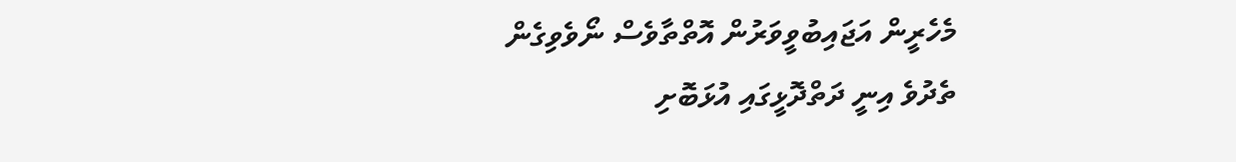މެހެރީން އަޖައިބުވީވަރުން އޮތްތާވެސް ނޯވެވިގެން ތެދުވެ އިނީ ދަތްދޮޅީގައި އުޅަބޮށި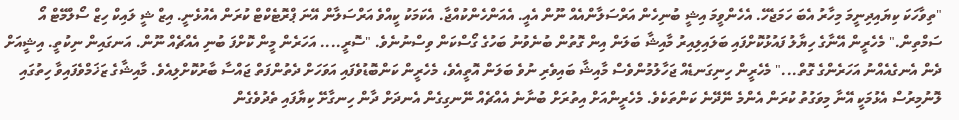"ތިވާހަކަ ކިޔައިދިނީމަ މިހާރު އެބަ ހަމަޖެހޭ. އެހެންވީމަ އިޝީ ބުނިހެން އަރްސަލާންއެއް ނޫން އެއީ. އެއަންހެންކުއްޖާ. އެކަމަކު ކީއްވެ އަރްސަލާން އޭނަ ޕްރޮޓެކްޓް ކުރަން އެއުޅެނީ. އިޒް ޝީ ލައިކް ހިޒް ސޯލްމޭޓް އޯ ސަމްތިން." މެހެރީން އޭނާގެ ހިޔާލު ފައުޅުކޮށްފައި ބަލައިލިއިރު މާއިޝާ ބަލަން އިން ގޮތުން ބުނެވުނު ބަހުގެ ގޯސްކަން ވިސްނުނެވެ. "ސޮރީ.... އަހަރެން މީން ކޮށްފަ ބުނި އެއްޗެއް ނޫން. އަނގައިން ނިކުތީ. އިޝީއަށް ދެން އެނގެއެއްނު އަހަރެންގެ ގޮތް..." މެހެރީން ހިނިގަނޑެއް ޖަހާލުމުންވެސް މާއިޝާ ބައިވެރި ނުވެ ބަލަން އޮތީއެވެ، މެހެރީން ކަންބޮޑުވެފައި އަވަހަށް ދެތުންފަތް ޖައްސާ ބާރުކޮށްލިއެވެ. މާއިޝާގެ ޒަޚަމްވެފައިވާ ހިތުގައި ލޮނުމިރުސް އެޅުމަކީ އޭނާ މިވަގުތު ކުރަން އެންމެ ނޭދޭނެ ކަންތަކެވެ. މެހެރީންއަށް އިތުރަށް ބުނާނެ އެއްޗެއް ނޭނގިގެން އެނދަށް ދާން ހިނގާށޭ ކިޔާފައި ތެދުވެގެން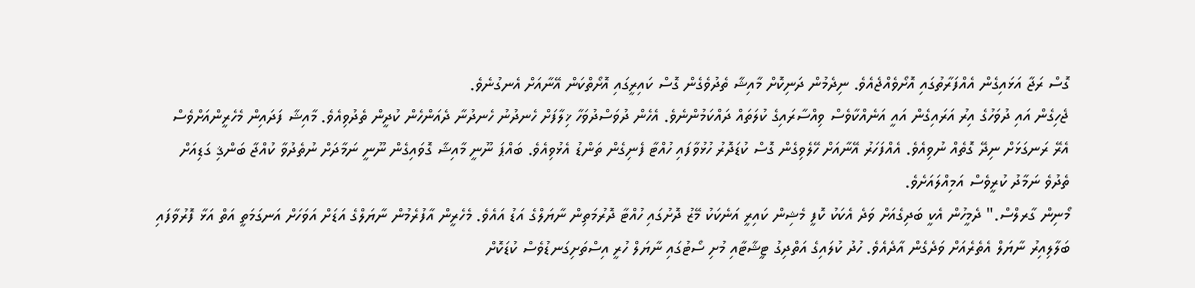ގޮސް ރަޖާ އަޅައިގެން އެއްފަރާތުގައި އޮށޯވެއްޖެއެވެ. ނިދެމުން ދަނިކޮށް މާއިޝާ ތެދުވެގެން ގޮސް ކައިރީގައި އޮށޯތްކަން އޭނާއަށް އެނގުނެވެ.
ޖެހިގެން އައި ދުވަހުގެ އިރު އަރައިގެން އައީ އަނެއްކާވެސް ވިއްސާރައިގެ ކުލަތައް ދައްކަމުންނެވެ. އެހެން ދުވަސްދުވަހާ ޚިލާފަށް ހެނދުނު ހެނދުނާ ދެއަންހެން ކުދީން ތެދުވިއެވެ. މާއިޝާ ފަދައިން މެހެރީންއަށްވެސް އެރޭ ރަނގަޅަށް ނިދޭ ގޮތެއް ނުވިއެވެ. އެއްފަހަރު އޭނާއަށް ހޭލެވިގެން ގޮސް ކުޑަދޮރު ހުޅުވާފައި ހުއްޓާ ފެނިގެން ތަންޑު އެޅުވިއެވެ. ބައްޕަ ނޫނީ މާއިޝާ ގޮވައިގެން ނޫނީ ނަމާދަށް ނުތެދުވާ ކުއްޖާ ބަންޤި ގަޑިއަށް ތެދުވެ ނަމާދު ކުރީވެސް އަމިއްލައަށެވެ.
މޯނިން ގާރލްސް." ދެމީހުން އެކީ ބަދިގެއަށް ވަދެ އެކަކު ކޮފީ މެޝިން ކައިރީ އަނެކަކު މޭޒު ދޮށުގައި ހުއްޓާ ދޮރުމަތިން ނާޔަލްގެ އަޑު އައެވެ. މެހެރީން އާފުރެމުން ނާޔަލްގެ އަޑަށް އަވަހަށް އަނގަމަތީ އަތް އަޅާ ފޮރުވާފައި ބަލާލިއިރު ނާޔަލް އެތެރެއަށް ވަދެގެން އާދެއެވެ. ހުދު ކުލައިގެ އަތްދިގު ޓީޝާޓާއި މުށި ސޯޓުގައި ނާޔަލް ހުރީ އިސްތަށިގަނޑުވެސް ކުޑަކޮށް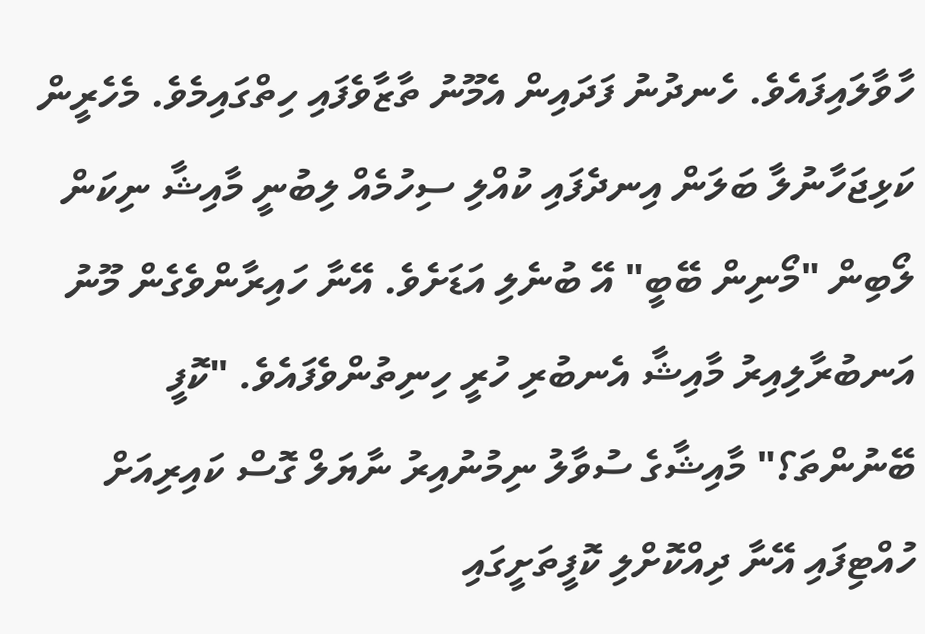ހާވާލައިފައެވެ. ހެނދުނު ފަދައިން އެމޫނު ތާޒާވެފައި ހިތްގައިމެވެ. މެހެރީން ކަޅިޖަހާނުލާ ބަލަން އިނދެފައި ކުއްލި ސިހުމެއް ލިބުނީ މާއިޝާ ނިކަން ލޯބިން "މޯނިން ބޭބީ" އޭ ބުނެލި އަޑަށެވެ. އޭނާ ހައިރާންވެގެން މޫނު އަނބުރާލިއިރު މާއިޝާ އެނބުރި ހުރީ ހިނިތުންވެފައެވެ. "ކޮފީ ބޭނުންތަ؟" މާއިޝާގެ ސުވާލު ނިމުނުއިރު ނާޔަލް ގޮސް ކައިރިއަށް ހުއްޓިފައި އޭނާ ދިއްކޮށްލި ކޮފީތަށީގައި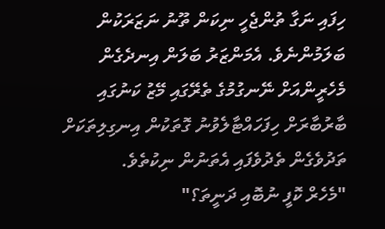ހިފައި ނަގާ ތުންޖެހީ ނިކަން ތޫނު ނަޒަރަކުން ބަލަމުންނެވެ. އެމަންޒަރު ބަލަން އިނދެގެން މެހެރީންއަށް ނޭނގުމުގެ ތެރޭގައި މޭޒު ކަނުގައި ބާރުބާރަށް ހިފަހައްޓާލެވުނު ގޮތަކުން އިނގިލިތަކަށް ތަދުވެގެން ތެދުވެފައި އެތަނުން ނިކުތެވެ.
"މެހެރް ކޮފީ ނުބޮއި ދަނީތަ؟"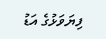ފިޔަވަޅުގެ އަޑު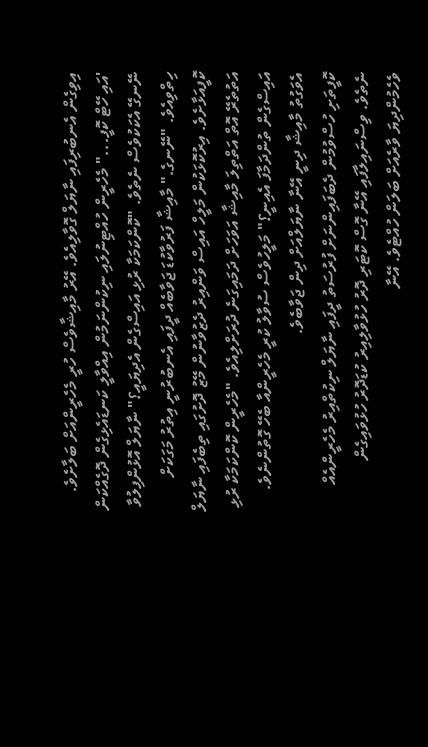އިވިގެން އެނބުރިފައި ނާޔަލް ގޮވާލިއެވެ. އޭރު މާއިޝާވެސް ހުރީ މެހެރީންއަށް ބަލާށެވެ. 'އައި ހޭޓް ކޮފީ..." މެހެރީން ހުއްޓިނުލައި ނިކުންނަމުން އިއްވާލީ ކަނޑައެޅިގެން ދޮގެއްކަން ނޭނގޭ އެކަކުވެސް ނެތެވެ. "ކޮންކަމަކާ ރުޅި އައިސްގެން އެދިޔައީ؟" ނާޔަލް އޮޅުންފިލުވާ ހިތްވިއެވެ. "ނޭނގެ." މާއިޝާ ފަރުވާކުޑަ ޖަވާބެއް ދީފައި އެނބުރުނީ އިތުރު މަގަކަށް ކޮފީއަޅާށެވެ. އިރުކޮޅަކުން މަލީހް އައިސް ވަންއިރު ދެޒުވާނުން މޭޒު ދޮށުގައި ތިބެފައި ނާޔަލް އަތުތެރޭ އޮތް އަތްތިލަ މާއިޝާ އަވަހަށް ދަމައިގަނެ ދުރަށްލިއެވެ. "މެހެރީން ކޮންކަމަކާ ރުޅި އައިސްގެން ތުންދަމާފަ އެއިނީ؟" މަލީހުވެސް ސުވާލު ކުރީ މެހެރީންއާ ބެހޭ ގޮތުންނެވެ. އެވަގުތު މާއިޝާ ދިނީ އޭނާ ނާޔަލްއަށް ދިން ޖަވާބެވެ.
ކޮފީތަށި ހުސްވުމުން ދެބަފައިންނަށް ފުރުސަތު ދީފައި ނާޔަލް ނިކުތްއިރު މެހެރީންއެއް ނެތެވެ. ވިސްނައިލާފައި އޭނާ ގޮސް ކޮޓަރި ދޮރު ހުޅުވާލިއިރު ކުޑަދޮރު ހުޅުވައިގެން ވެހެމުންދިޔަ ވާރެއަށް ބަލަން ހުއްޓެވެ. އޭނާ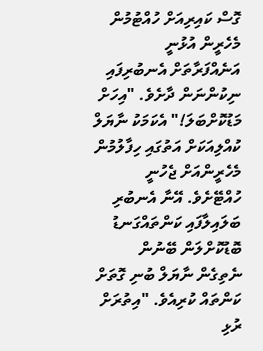ގޮސް ކައިރިއަށް ހުއްޓުމުން މެހެރީން އުޅުނީ އަނެއްފަރާތަށް އެނބުރިފައި ނިކުންނަން ދާށެވެ. "އިހަށް މަޑުކޮށްބަލަ!" އެކަމަކު ނާޔަލް ކުއްލިއަކަށް އަތުގައި ހިފާލުމުން މެހެރީންއަށް ޖެހުނީ ހުއްޓޭށެވެ. އޭނާ އެނބުރި ބަލައިލާފައި ކަންތައްގަނޑު ބޮޑުކޮށްލަން ބޭނުން ނެތިގެން ނާޔަލް ބުނި ގޮތަށް ކަންތައް ކުރިއެވެ. "އިތުރަށް ރުޅި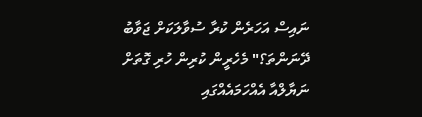ނައިސް އަހަރެން ކުރާ ސުވާލަކަށް ޖަވާބު ދޭނަންތަ؟" މެހެރީން ކުރިން ހުރި ގޮތަށް ނަޔާލްއާ އެއްހަމައެއްގައި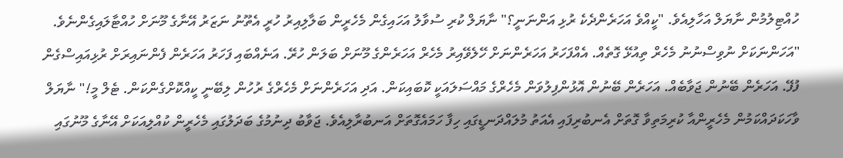ހުއްޓިލުމުން ނާޔަލް އަހާލިއެވެ. "ކީއްވެ އަހަރެންދެކެ ރުޅި އަންނަނީ؟" ނާޔަލް ކުރި ސުވާލު އަހައިގެން މެހެރީން ބަލާލިއިރު ހުރީ އެތޫނު ނަޒަރު އޭނާގެ މޫނަށް ހުއްޓާލައިގެންނެވެ. "އަހަންނަކަށް ނުވިސްނުނު މެހެރް ތިއުޅޭ ގޮތެއް. އެއްފަހަރު އަހަރެންނަށް ހޭލެވޭއިރު މެހެރް އަހަރެންގެ މޫނަށް ބަލަން ހުރޭ. އަނެއްބައި ފަހަރު އަހަރެން ފެންނައިރަށް ރުޅިއައިސްގެން ފުފޭ. އަހަރެން ބޭނުން ޖަވާބެއް. އަހަރެން ބޭނުން އޮޅުންފިލުވަން މެހެރްގެ މައްސަލައަކީ ކޮބައިކަން. އަދި އަހަރެންނަށް މެހެރްގެ ރުހުން ލިބޭނީ ކީއްކޮށްގެންކަން. ޓެލް މީ!" ނާޔަލް ވާހަކަދައްކަމުން މެހެރީންއާ ކުރިމަތިވާ ގޮތަށް އެނބުރިފައި އެއަތު މުލައްދަނޑީގައި ހިފާ ހަމައެގޮތަށް އަނބުރާލިއެވެ. ޖަވާބު ދިނުމުގެ ބަދަލުގައި މެހެރީން ކުއްލިއަކަށް އޭނާގެ މޫނުގައި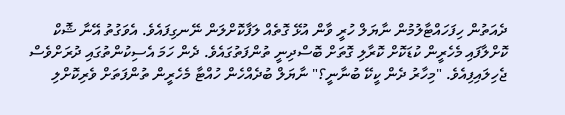ދެއަތުން ހިފަހައްޓާލުމުން ނާޔަލް ހުރީ ވާން އުޅޭ ގޮތެއް ލަފާކޮށްލަން ނޭނގިފައެވެ. އެވަގުތު އޭނާ ޝޮކް ކޮށްލާފައި މެހެރީން ކުޑަކޮށް ކޮރާލި ގޮތަށް ބޮސްދިނީ ތުންފަތުގައެވެ. ދެން ހަމަ އެސިކުންތުގައި ދުރަށްވެސް ޖެހިލައިފިއެވެ. "މިހާރު ދެން ކީކޭ ބުނާނީ؟" ނާޔަލް ބުދެއްހެން ހުއްޓާ މެހެރީން ތުންފަތަށް ވެރިކޮށްލި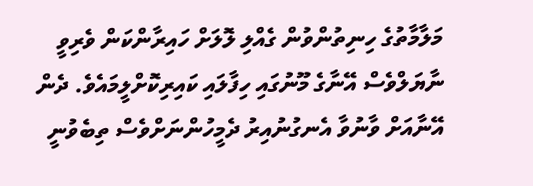މަލާމާތުގެ ހިނިތުންވުން ގެއްލި ލޮލަށް ހައިރާންކަން ވެރިވީ ނާޔަލްވެސް އޭނާގެ މޫނުގައި ހިފާލައި ކައިރިކޮށްލީމައެވެ. ދެން އޭނާއަށް ވާނުވާ އެނގުނުއިރު ދެމީހުންނަށްވެސް ތިބެވުނީ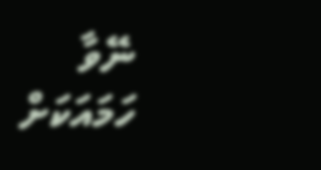ނޭވާ ހަމައަކަށް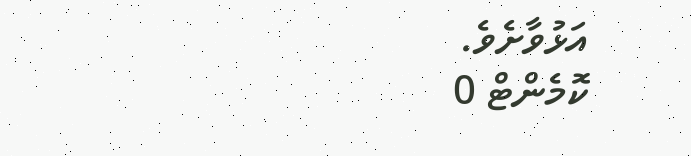އަޅުވާށެވެ.
ކޮމެންޓް 0